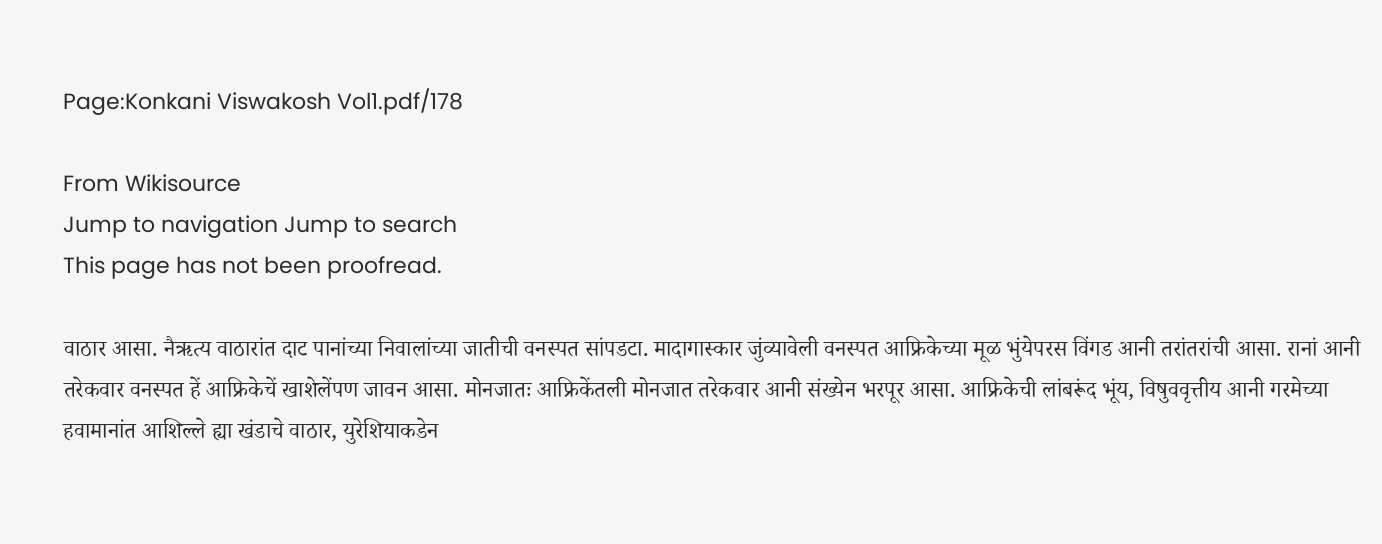Page:Konkani Viswakosh Vol1.pdf/178

From Wikisource
Jump to navigation Jump to search
This page has not been proofread.

वाठार आसा. नैऋत्य वाठारांत दाट पानांच्या निवालांच्या जातीची वनस्पत सांपडटा. मादागास्कार जुंव्यावेली वनस्पत आफ्रिकेच्या मूळ भुंयेपरस विंगड आनी तरांतरांची आसा. रानां आनी तरेकवार वनस्पत हें आफ्रिकेचें खाशेलेंपण जावन आसा. मोनजातः आफ्रिकेंतली मोनजात तरेकवार आनी संख्येन भरपूर आसा. आफ्रिकेची लांबरूंद भूंय, विषुववृत्तीय आनी गरमेच्या हवामानांत आशिल्ले ह्या खंडाचे वाठार, युरेशियाकडेन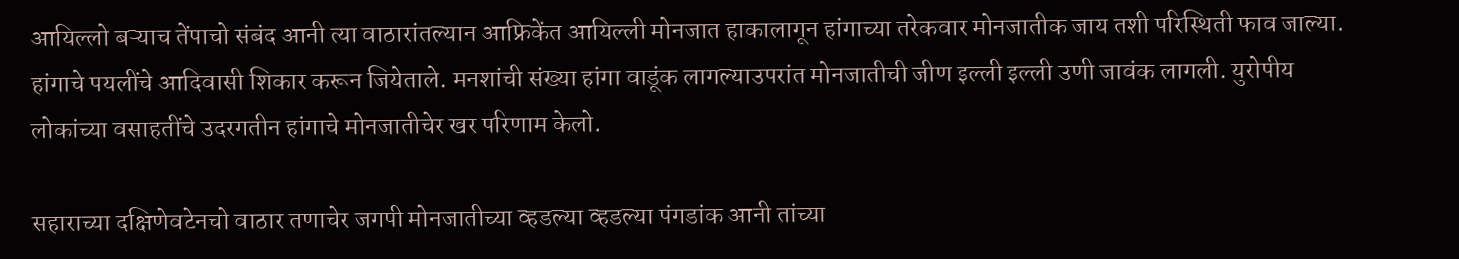आयिल्लो बऱ्याच तेंपाचो संबंद आनी त्या वाठारांतल्यान आफ्रिकेंत आयिल्ली मोनजात हाकालागून हांगाच्या तरेकवार मोनजातीक जाय तशी परिस्थिती फाव जाल्या. हांगाचे पयलींचे आदिवासी शिकार करून जियेताले. मनशांची संख्या हांगा वाडूंक लागल्याउपरांत मोनजातीची जीण इल्ली इल्ली उणी जावंक लागली. युरोपीय लोकांच्या वसाहतींचे उदरगतीन हांगाचे मोनजातीचेर खर परिणाम केलो.

सहाराच्या दक्षिणेवटेनचो वाठार तणाचेर जगपी मोनजातीच्या व्हडल्या व्हडल्या पंगडांक आनी तांच्या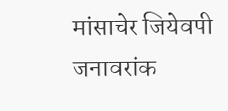मांसाचेर जियेवपी जनावरांक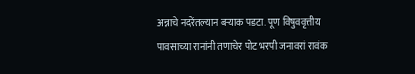अन्नाचे नदरेंतल्यान बऱ्याक पडटा. पूण विषुववृत्तीय पावसाच्या रानांनी तणाचेर पोट भरपी जनावरां रावंक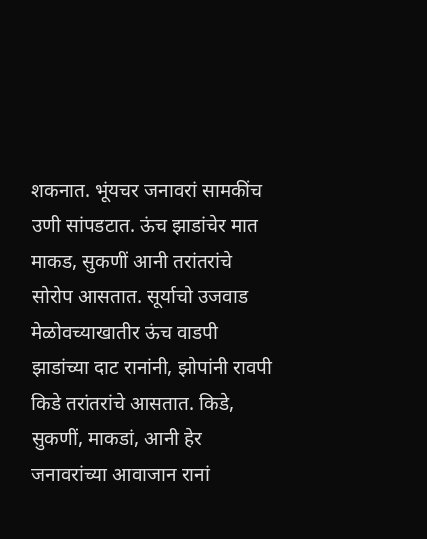शकनात. भूंयचर जनावरां सामकींच उणी सांपडटात. ऊंच झाडांचेर मात माकड, सुकणीं आनी तरांतरांचे सोरोप आसतात. सूर्याचो उजवाड मेळोवच्याखातीर ऊंच वाडपी झाडांच्या दाट रानांनी, झोपांनी रावपी किडे तरांतरांचे आसतात. किडे, सुकणीं, माकडां, आनी हेर जनावरांच्या आवाजान रानां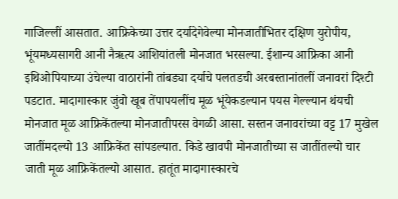गाजिल्लीं आसतात. आफ्रिकेच्या उत्तर दर्यादेगेवेल्या मोनजातीभितर दक्षिण युरोपीय, भूंयमध्यसागरी आनी नैऋत्य आशियांतली मोनजात भरसल्या. ईशान्य आफ्रिका आनी इथिओपियाच्या उंचेल्या वाठारांनी तांबड्या दर्याचे पलतडची अरबस्तानांतलीं जनावरां दिश्टी पडटात. मादागास्कार जुंवो खूब तेंपापयलींच मूळ भूंयेकडल्यान पयस गेल्ल्यान थंयची मोनजात मूळ आफ्रिकेंतल्या मोनजातीपरस वेगळी आसा. सस्तन जनावरांच्या वट्ट 17 मुखेल जातींमदल्यो 13 आफ्रिकेंत सांपडल्यात. किडे खावपी मोनजातीच्या स जातींतल्यो चार जाती मूळ आफ्रिकेंतल्यो आसात. हातूंत मादागास्कारचे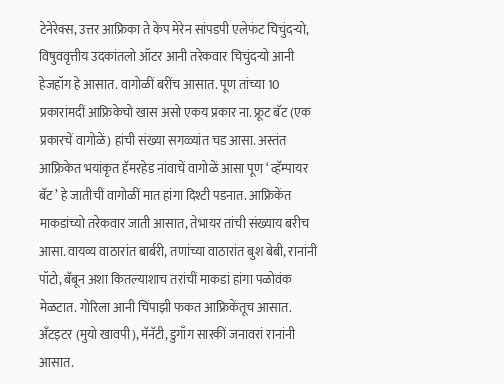टेनेरेक्स, उत्तर आफ्रिका ते केप मेरेन सांपडपी एलेफंट चिचुंदऱ्यो, विषुववृत्तीय उदकांतलो ऑटर आनी तरेकवार चिचुंदऱ्यो आनी हेजहॉग हे आसात. वागोळीं बरींच आसात. पूण तांच्या 10 प्रकारांमदीं आफ्रिकेचो खास असो एकय प्रकार ना. फ्रूट बॅट (एक प्रकारचें वागोळें) हांची संख्या सगळ्यांत चड आसा. अस्तंत आफ्रिकेत भयांकृत हॅमरहेड नांवाचें वागोळें आसा पूण ‘ व्हॅम्पायर बॅट ’ हे जातीचीं वागोळीं मात हांगा दिश्टी पडनात. आफ्रिकेंत माकडांच्यो तरेकवार जाती आसात, तेभायर तांची संख्याय बरीच आसा. वायव्य वाठारांत बार्बरी, तणांच्या वाठारांत बुश बेबी, रानांनी पॉटो, बॅबून अशा कितल्याशाच तरांचीं माकडां हांगा पळोवंक मेळटात. गोरिला आनी चिंपाझी फकत आफ्रिकेंतूच आसात. अँटइटर (मुयो खावपी), मॅनॅटी, डुगाँग सारकीं जनावरां रानांनी आसात.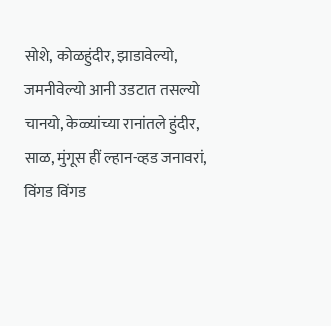सोशे, कोळहुंदीर, झाडावेल्यो, जमनीवेल्यो आनी उडटात तसल्यो चानयो, केळ्यांच्या रानांतले हुंदीर, साळ, मुंगूस हीं ल्हान-व्हड जनावरां, विंगड विंगड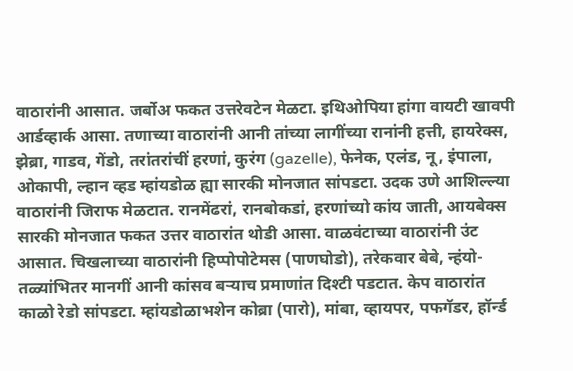वाठारांनी आसात. जर्बोअ फकत उत्तरेवटेन मेळटा. इथिओपिया हांगा वायटी खावपी आर्डव्हार्क आसा. तणाच्या वाठारांनी आनी तांच्या लागींच्या रानांनी हत्ती, हायरेक्स, झेब्रा, गाडव, गेंडो, तरांतरांचीं हरणां, कुरंग (gazelle), फेनेक, एलंड, नू, इंपाला, ओकापी, ल्हान व्हड म्हांयडोळ ह्या सारकी मोनजात सांपडटा. उदक उणे आशिल्ल्या वाठारांनी जिराफ मेळटात. रानमेंढरां, रानबोकडां, हरणांच्यो कांय जाती, आयबेक्स सारकी मोनजात फकत उत्तर वाठारांत थोडी आसा. वाळवंटाच्या वाठारांनी उंट आसात. चिखलाच्या वाठारांनी हिप्पोपोटेमस (पाणघोडो), तरेकवार बेबे, न्हंयो-तळ्यांभितर मानगीं आनी कांसव बऱ्याच प्रमाणांत दिश्टी पडटात. केप वाठारांत काळो रेडो सांपडटा. म्हांयडोळाभशेन कोब्रा (पारो), मांबा, व्हायपर, पफगॅडर, हॉर्न्ड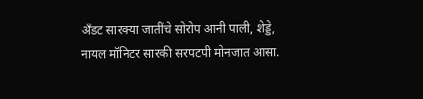अँडट सारक्या जातींचे सोरोप आनी पाली, शेड्डे, नायल मॉनिटर सारकी सरपटपी मोनजात आसा.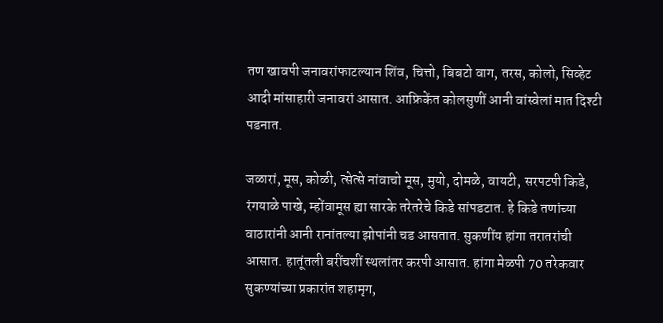तण खावपी जनावरांफाटल्यान शिंव, चित्तो, बिबटो वाग, तरस, कोलो, सिव्हेट आदी मांसाहारी जनावरां आसात. आफ्रिकेंत कोलसुणीं आनी वांस्वेलां मात दिश्टी पडनात.

जळारां, मूस, कोळी, त्सेत्से नांवाचो मूस, मुयो, दोमळे, वायटी, सरपटपी किडे, रंगयाळे पाखे, म्होंवामूस ह्या सारके तरेतरेचे किडे सांपडटात. हे किडे तणांच्या वाठारांनी आनी रानांतल्या झोपांनी चड आसतात. सुकणींय हांगा तरातरांची आसात. हातूंतली बरींचशीं स्थलांतर करपी आसात. हांगा मेळपी 70 तरेकवार सुकण्यांच्या प्रकारांत शहामृग,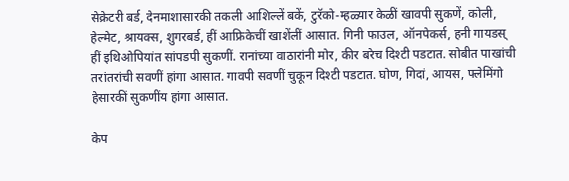सेक्रेटरी बर्ड, देनमाशासारकी तकली आशिल्लें बकें, टुरॅको-म्हळ्यार केळीं खावपी सुकणें, कोली, हेल्मेट, श्रायक्स, शुगरबर्ड, हीं आफ्रिकेचीं खाशेंलीं आसात. गिनी फाउल, ऑनपेकर्स, हनी गायडस् हीं इथिओपियांत सांपडपी सुकणीं. रानांच्या वाठारांनी मोर, कीर बरेच दिश्टी पडटात. सोबीत पाखांची तरांतरांची सवणीं हांगा आसात. गावपी सवणीं चुकून दिश्टी पडटात. घोण, गिदां, आयस, फ्लेमिंगो हेसारकीं सुकणींय हांगा आसात.

केप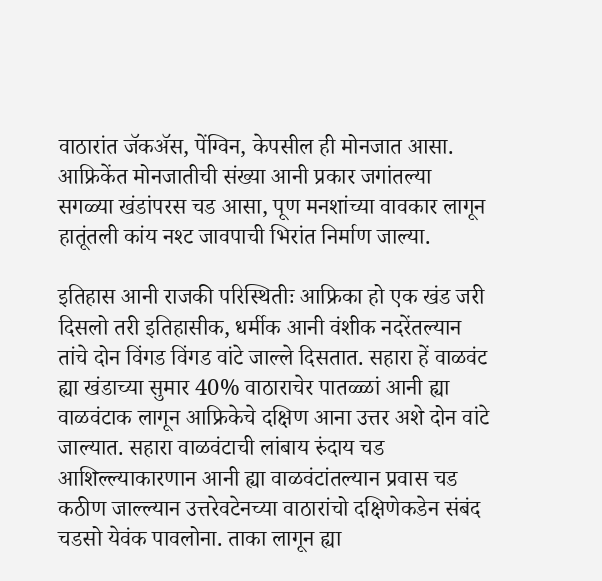वाठारांत जॅकॲस, पेंग्विन, केपसील ही मोनजात आसा. आफ्रिकेंत मोनजातीची संख्या आनी प्रकार जगांतल्या सगळ्या खंडांपरस चड आसा, पूण मनशांच्या वावकार लागून हातूंतली कांय नश्ट जावपाची भिरांत निर्माण जाल्या.

इतिहास आनी राजकी परिस्थितीः आफ्रिका हो एक खंड जरी दिसलो तरी इतिहासीक, धर्मीक आनी वंशीक नदरेंतल्यान तांचे दोन विंगड विंगड वांटे जाल्ले दिसतात. सहारा हें वाळवंट ह्या खंडाच्या सुमार 40% वाठाराचेर पातळ्ळां आनी ह्या वाळवंटाक लागून आफ्रिकेचे दक्षिण आना उत्तर अशे दोन वांटे जाल्यात. सहारा वाळवंटाची लांबाय रुंदाय चड आशिल्ल्याकारणान आनी ह्या वाळवंटांतल्यान प्रवास चड कठीण जाल्ल्यान उत्तरेवटेनच्या वाठारांचो दक्षिणेकडेन संबंद चडसो येवंक पावलोना. ताका लागून ह्या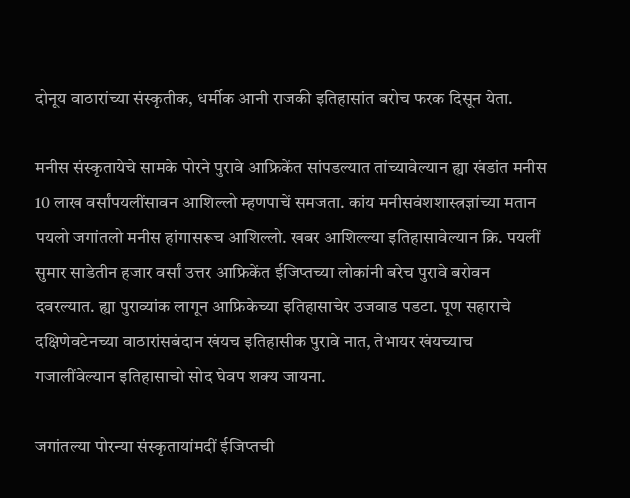दोनूय वाठारांच्या संस्कृतीक, धर्मीक आनी राजकी इतिहासांत बरोच फरक दिसून येता.

मनीस संस्कृतायेचे सामके पोरने पुरावे आफ्रिकेंत सांपडल्यात तांच्यावेल्यान ह्या खंडांत मनीस 10 लाख वर्सांपयलींसावन आशिल्लो म्हणपाचें समजता. कांय मनीसवंशशास्त्रज्ञांच्या मतान पयलो जगांतलो मनीस हांगासरूच आशिल्लो. खबर आशिल्ल्या इतिहासावेल्यान क्रि. पयलीं सुमार साडेतीन हजार वर्सां उत्तर आफ्रिकेंत ईजिप्तच्या लोकांनी बरेच पुरावे बरोवन दवरल्यात. ह्या पुराव्यांक लागून आफ्रिकेच्या इतिहासाचेर उजवाड पडटा. पूण सहाराचे दक्षिणेवटेनच्या वाठारांसबंदान खंयच इतिहासीक पुरावे नात, तेभायर खंयच्याच गजालींवेल्यान इतिहासाचो सोद घेवप शक्य जायना.

जगांतल्या पोरन्या संस्कृतायांमदीं ईजिप्तची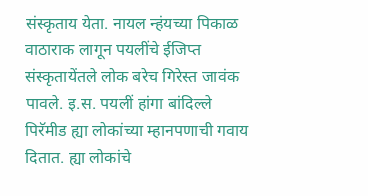संस्कृताय येता. नायल न्हंयच्या पिकाळ वाठाराक लागून पयलींचे ईजिप्त संस्कृतायेंतले लोक बरेच गिरेस्त जावंक पावले. इ.स. पयलीं हांगा बांदिल्ले पिरॅमीड ह्या लोकांच्या म्हानपणाची गवाय दितात. ह्या लोकांचे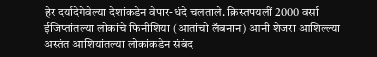हेर दर्यादेगेवेल्या देशांकडेन वेपार-धंदे चलताले. क्रिस्तपयलीं 2000 वर्सा ईजिप्तांतल्या लोकांचे फिनीशिया (आतांचो लॅबनान) आनी शेजरा आशिल्ल्या अस्तंत आशियांतल्या लोकांकडेन संबंद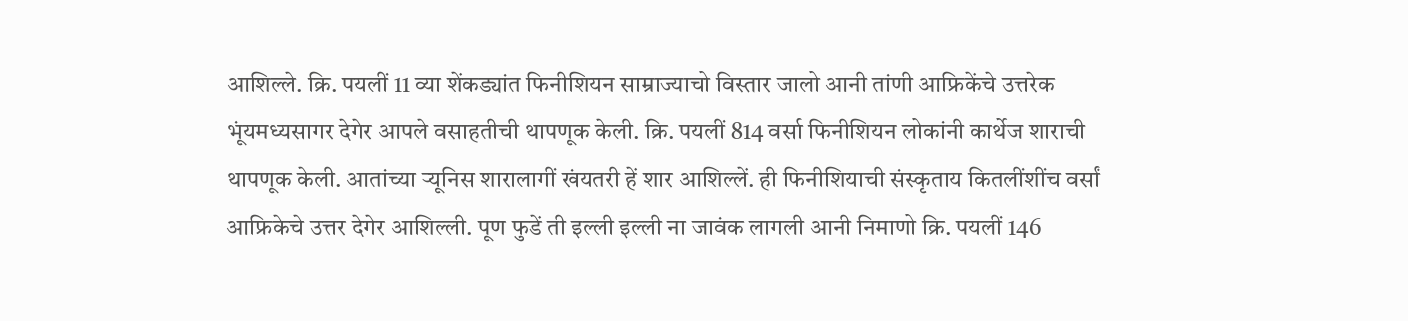आशिल्ले. क्रि. पयलीं 11 व्या शेंकड्यांत फिनीशियन साम्राज्याचो विस्तार जालो आनी तांणी आफ्रिकेंचे उत्तरेक भूंयमध्यसागर देगेर आपले वसाहतीची थापणूक केली. क्रि. पयलीं 814 वर्सा फिनीशियन लोकांनी कार्थेज शाराची थापणूक केली. आतांच्या ऱ्यूनिस शारालागीं खंयतरी हें शार आशिल्लें. ही फिनीशियाची संस्कृताय कितलींशींच वर्सां आफ्रिकेचे उत्तर देगेर आशिल्ली. पूण फुडें ती इल्ली इल्ली ना जावंक लागली आनी निमाणो क्रि. पयलीं 146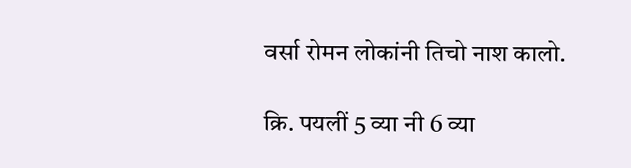वर्सा रोमन लोकांनी तिचो नाश कालो.

क्रि. पयलीं 5 व्या नी 6 व्या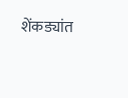शेंकड्यांत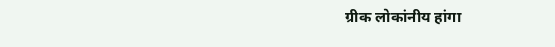ग्रीक लोकांनीय हांगा